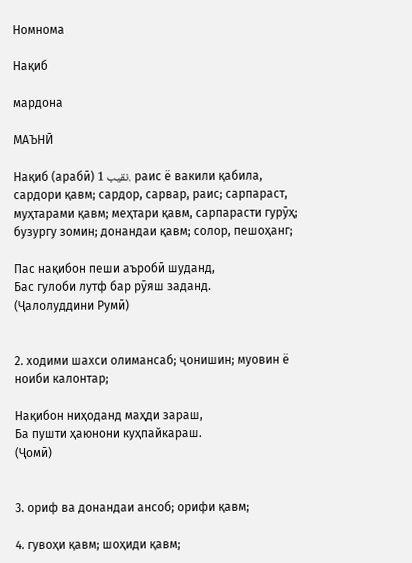Номнома

Нақиб

мардона

МАЪНӢ

Нақиб (арабӣ) نقيب 1. раис ё вакили қабила, сардори қавм; сардор, сарвар, раис; сарпараст, муҳтарами қавм; меҳтари қавм, сарпарасти гурӯҳ; бузургу зомин; донандаи қавм; солор, пешоҳанг;

Пас нақибон пеши аъробӣ шуданд,
Бас гулоби лутф бар рӯяш заданд.
(Ҷалолуддини Румӣ)


2. ходими шахси олимансаб; ҷонишин; муовин ё ноиби калонтар;

Нақибон ниҳоданд маҳди зараш,
Ба пушти ҳаюнони куҳпайкараш.
(Ҷомӣ)


3. ориф ва донандаи ансоб; орифи қавм;

4. гувоҳи қавм; шоҳиди қавм;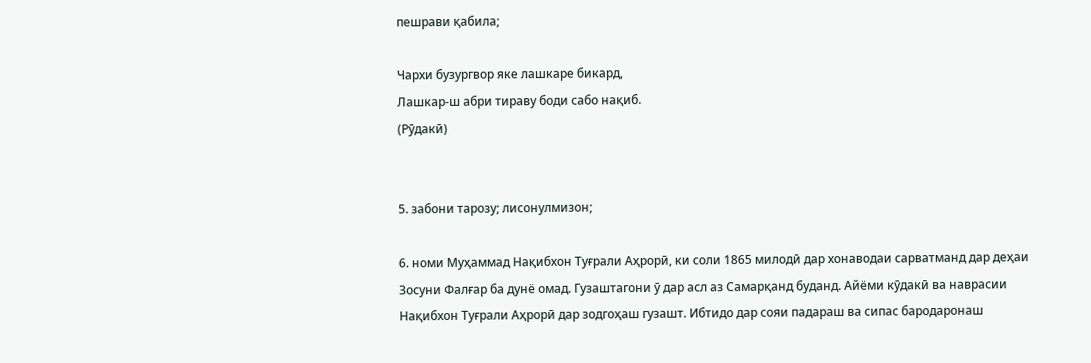пешрави қабила;

Чархи бузургвор яке лашкаре бикард,
Лашкар-ш абри тираву боди сабо нақиб.
(Рӯдакӣ)


5. забони тарозу; лисонулмизон;

6. номи Муҳаммад Нақибхон Туғрали Аҳрорӣ, ки соли 1865 милодӣ дар хонаводаи сарватманд дар деҳаи Зосуни Фалғар ба дунё омад. Гузаштагони ӯ дар асл аз Самарқанд буданд. Айёми кӯдакӣ ва наврасии Нақибхон Туғрали Аҳрорӣ дар зодгоҳаш гузашт. Ибтидо дар сояи падараш ва сипас бародаронаш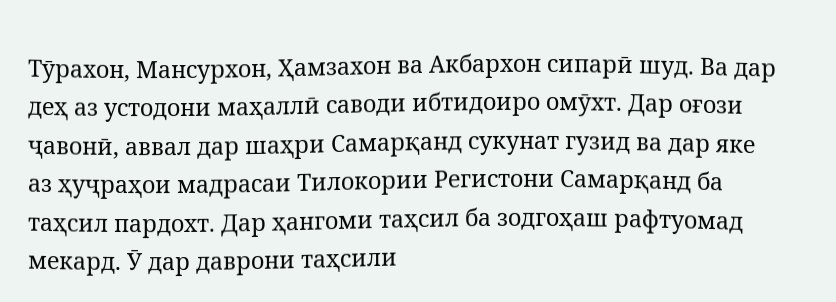Тӯрахон, Мансурхон, Ҳамзахон ва Акбархон сипарӣ шуд. Ва дар деҳ аз устодони маҳаллӣ саводи ибтидоиро омӯхт. Дар оғози ҷавонӣ, аввал дар шаҳри Самарқанд сукунат гузид ва дар яке аз ҳуҷраҳои мадрасаи Тилокории Регистони Самарқанд ба таҳсил пардохт. Дар ҳангоми таҳсил ба зодгоҳаш рафтуомад мекард. Ӯ дар даврони таҳсили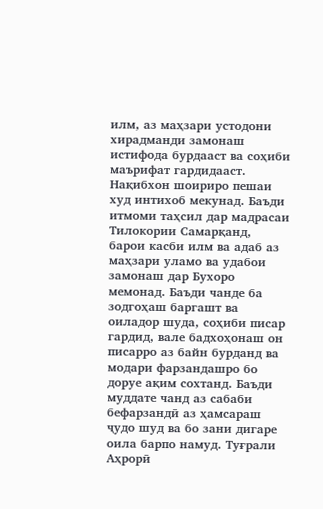илм, аз маҳзари устодони хирадманди замонаш истифода бурдааст ва соҳиби маърифат гардидааст. Нақибхон шоириро пешаи худ интихоб мекунад. Баъди итмоми таҳсил дар мадрасаи Тилокории Самарқанд, барои касби илм ва адаб аз маҳзари уламо ва удабои замонаш дар Бухоро мемонад. Баъди чанде ба зодгоҳаш баргашт ва оиладор шуда, соҳиби писар гардид, вале бадхоҳонаш он писарро аз байн бурданд ва модари фарзандашро бо доруе ақим сохтанд. Баъди муддате чанд аз сабаби бефарзандӣ аз ҳамсараш ҷудо шуд ва бо зани дигаре оила барпо намуд. Туғрали Аҳрорӣ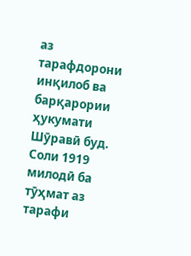аз тарафдорони инқилоб ва барқарории ҳукумати Шӯравӣ буд. Соли 1919 милодӣ ба тӯҳмат аз тарафи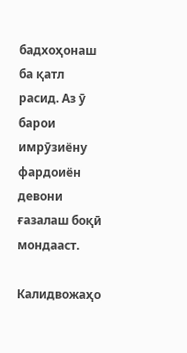бадхоҳонаш ба қатл расид. Аз ӯ барои имрӯзиёну фардоиён девони ғазалаш боқӣ мондааст.

Калидвожаҳо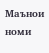Маънои номи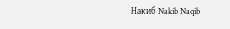Накиб Nakib Naqib